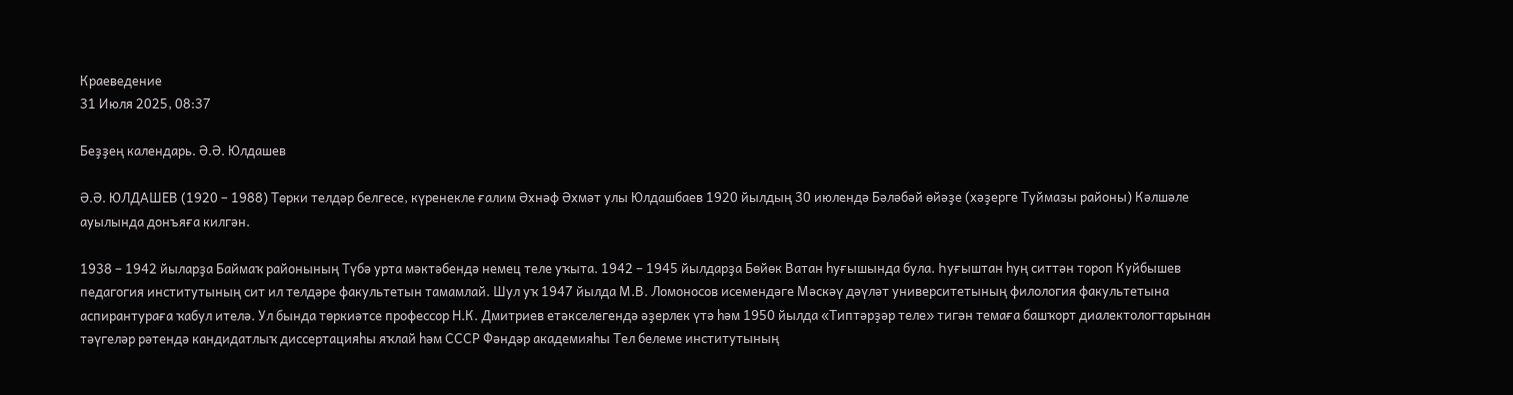Краеведение
31 Июля 2025, 08:37

Беҙҙең календарь. Ә.Ә. Юлдашев

Ә.Ә. ЮЛДАШЕВ (1920 – 1988) Төрки телдәр белгесе, күренекле ғалим Әхнәф Әхмәт улы Юлдашбаев 1920 йылдың 30 июлендә Бәләбәй өйәҙе (хәҙерге Туймазы районы) Кәлшәле ауылында донъяға килгән.

1938 – 1942 йыларҙа Баймаҡ районының Түбә урта мәктәбендә немец теле уҡыта. 1942 – 1945 йылдарҙа Бөйөк Ватан һуғышында була. Һуғыштан һуң ситтән тороп Куйбышев педагогия институтының сит ил телдәре факультетын тамамлай. Шул уҡ 1947 йылда М.В. Ломоносов исемендәге Мәскәү дәүләт университетының филология факультетына аспирантураға ҡабул ителә. Ул бында төркиәтсе профессор Н.К. Дмитриев етәкселегендә әҙерлек үтә һәм 1950 йылда «Типтәрҙәр теле» тигән темаға башҡорт диалектологтарынан тәүгеләр рәтендә кандидатлыҡ диссертацияһы яҡлай һәм СССР Фәндәр академияһы Тел белеме институтының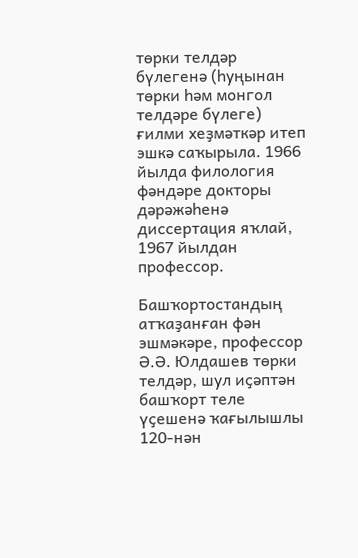төрки телдәр бүлегенә (һуңынан төрки һәм монгол телдәре бүлеге) ғилми хеҙмәткәр итеп эшкә саҡырыла. 1966 йылда филология фәндәре докторы дәрәжәһенә диссертация яҡлай, 1967 йылдан профессор.

Башҡортостандың атҡаҙанған фән эшмәкәре, профессор Ә.Ә. Юлдашев төрки телдәр, шул иҫәптән башҡорт теле үҫешенә ҡағылышлы 120-нән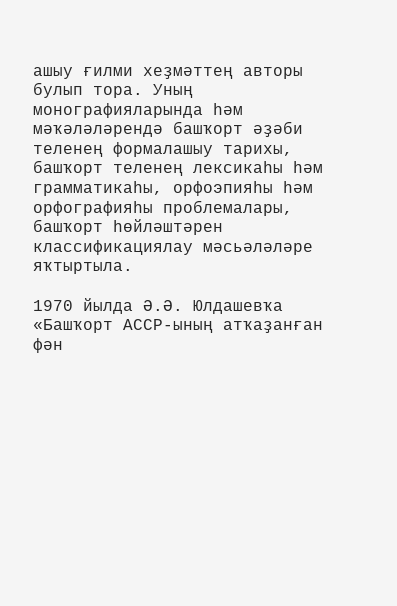ашыу ғилми хеҙмәттең авторы булып тора. Уның монографияларында һәм мәҡәләләрендә башҡорт әҙәби теленең формалашыу тарихы, башҡорт теленең лексикаһы һәм грамматикаһы, орфоэпияһы һәм орфографияһы проблемалары, башҡорт һөйләштәрен классификациялау мәсьәләләре яҡтыртыла.

1970 йылда Ә.Ә. Юлдашевҡа «Башҡорт АССР-ының атҡаҙанған фән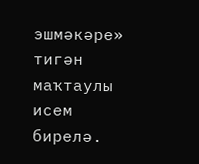эшмәкәре» тигән маҡтаулы исем бирелә.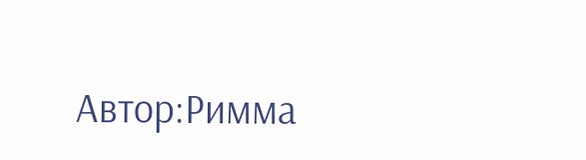Автор:Римма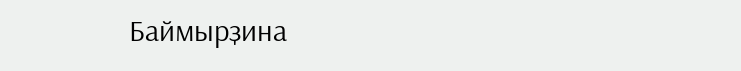Баймырҙина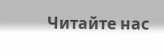Читайте нас